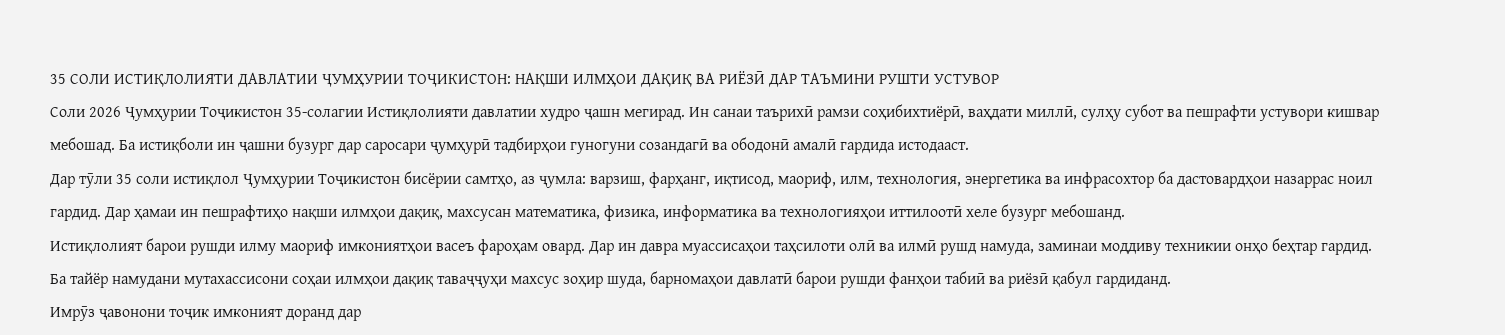35 СОЛИ ИСТИҚЛОЛИЯТИ ДАВЛАТИИ ҶУМҲУРИИ ТОҶИКИСТОН: НАҚШИ ИЛМҲОИ ДАҚИҚ ВА РИЁЗӢ ДАР ТАЪМИНИ РУШТИ УСТУВОР
Соли 2026 Ҷумҳурии Тоҷикистон 35-солагии Истиқлолияти давлатии худро ҷашн мегирад. Ин санаи таърихӣ рамзи соҳибихтиёрӣ, ваҳдати миллӣ, сулҳу субот ва пешрафти устувори кишвар мебошад. Ба истиқболи ин ҷашни бузург дар саросари ҷумҳурӣ тадбирҳои гуногуни созандагӣ ва ободонӣ амалӣ гардида истодааст.
Дар тӯли 35 соли истиқлол Ҷумҳурии Тоҷикистон бисёрии самтҳо, аз ҷумла: варзиш, фарҳанг, иқтисод, маориф, илм, технология, энергетика ва инфрасохтор ба дастовардҳои назаррас ноил гардид. Дар ҳамаи ин пешрафтиҳо нақши илмҳои дақиқ, махсусан математика, физика, информатика ва технологияҳои иттилоотӣ хеле бузург мебошанд.
Истиқлолият барои рушди илму маориф имкониятҳои васеъ фароҳам овард. Дар ин давра муассисаҳои таҳсилоти олӣ ва илмӣ рушд намуда, заминаи моддиву техникии онҳо беҳтар гардид. Ба тайёр намудани мутахассисони соҳаи илмҳои дақиқ таваҷҷуҳи махсус зоҳир шуда, барномаҳои давлатӣ барои рушди фанҳои табиӣ ва риёзӣ қабул гардиданд.
Имрӯз ҷавонони тоҷик имконият доранд дар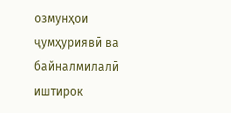озмунҳои ҷумҳуриявӣ ва байналмилалӣ иштирок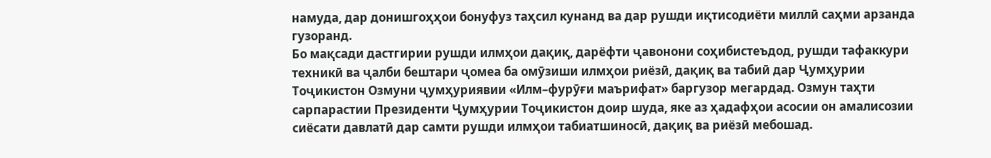намуда, дар донишгоҳҳои бонуфуз таҳсил кунанд ва дар рушди иқтисодиёти миллӣ саҳми арзанда гузоранд.
Бо мақсади дастгирии рушди илмҳои дақиқ, дарёфти ҷавонони соҳибистеъдод, рушди тафаккури техникӣ ва ҷалби бештари ҷомеа ба омӯзиши илмҳои риёзӣ, дақиқ ва табиӣ дар Ҷумҳурии Тоҷикистон Озмуни ҷумҳуриявии «Илм–фурӯғи маърифат» баргузор мегардад. Озмун таҳти сарпарастии Президенти Ҷумҳурии Тоҷикистон доир шуда, яке аз ҳадафҳои асосии он амалисозии сиёсати давлатӣ дар самти рушди илмҳои табиатшиносӣ, дақиқ ва риёзӣ мебошад.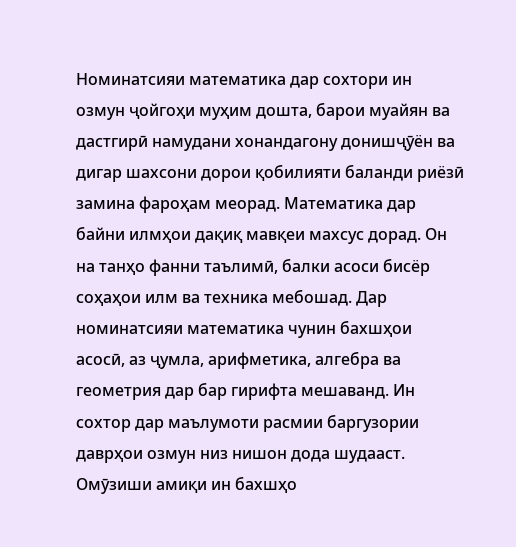Номинатсияи математика дар сохтори ин озмун ҷойгоҳи муҳим дошта, барои муайян ва дастгирӣ намудани хонандагону донишҷӯён ва дигар шахсони дорои қобилияти баланди риёзӣ замина фароҳам меорад. Математика дар байни илмҳои дақиқ мавқеи махсус дорад. Он на танҳо фанни таълимӣ, балки асоси бисёр соҳаҳои илм ва техника мебошад. Дар номинатсияи математика чунин бахшҳои асосӣ, аз ҷумла, арифметика, алгебра ва геометрия дар бар гирифта мешаванд. Ин сохтор дар маълумоти расмии баргузории даврҳои озмун низ нишон дода шудааст. Омӯзиши амиқи ин бахшҳо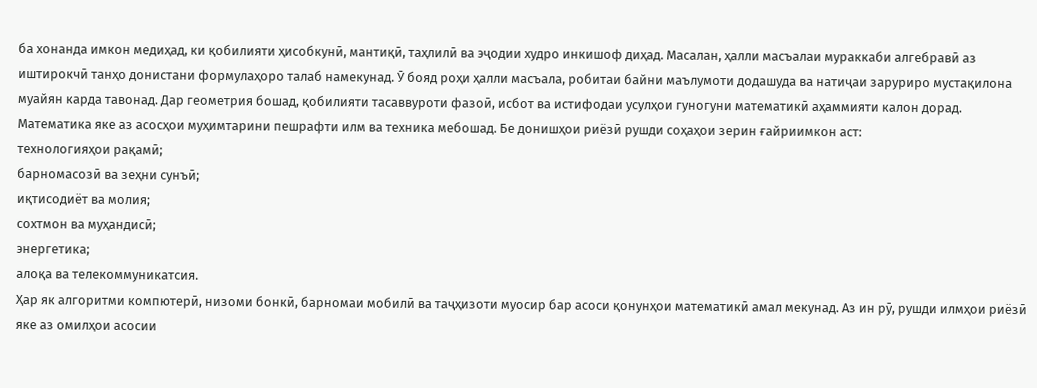ба хонанда имкон медиҳад, ки қобилияти ҳисобкунӣ, мантиқӣ, таҳлилӣ ва эҷодии худро инкишоф диҳад. Масалан, ҳалли масъалаи мураккаби алгебравӣ аз иштирокчӣ танҳо донистани формулаҳоро талаб намекунад. Ӯ бояд роҳи ҳалли масъала, робитаи байни маълумоти додашуда ва натиҷаи заруриро мустақилона муайян карда тавонад. Дар геометрия бошад, қобилияти тасаввуроти фазоӣ, исбот ва истифодаи усулҳои гуногуни математикӣ аҳаммияти калон дорад.
Математика яке аз асосҳои муҳимтарини пешрафти илм ва техника мебошад. Бе донишҳои риёзӣ рушди соҳаҳои зерин ғайриимкон аст:
технологияҳои рақамӣ;
барномасозӣ ва зеҳни сунъӣ;
иқтисодиёт ва молия;
сохтмон ва муҳандисӣ;
энергетика;
алоқа ва телекоммуникатсия.
Ҳар як алгоритми компютерӣ, низоми бонкӣ, барномаи мобилӣ ва таҷҳизоти муосир бар асоси қонунҳои математикӣ амал мекунад. Аз ин рӯ, рушди илмҳои риёзӣ яке аз омилҳои асосии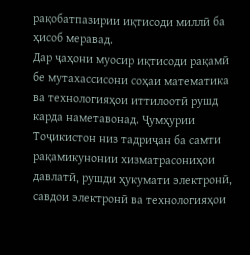рақобатпазирии иқтисоди миллӣ ба ҳисоб меравад.
Дар ҷаҳони муосир иқтисоди рақамӣ бе мутахассисони соҳаи математика ва технологияҳои иттилоотӣ рушд карда наметавонад. Ҷумҳурии Тоҷикистон низ тадриҷан ба самти рақамикунонии хизматрасониҳои давлатӣ, рушди ҳукумати электронӣ, савдои электронӣ ва технологияҳои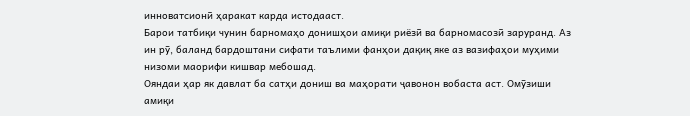инноватсионӣ ҳаракат карда истодааст.
Барои татбиқи чунин барномаҳо донишҳои амиқи риёзӣ ва барномасозӣ заруранд. Аз ин рӯ, баланд бардоштани сифати таълими фанҳои дақиқ яке аз вазифаҳои муҳими низоми маорифи кишвар мебошад.
Ояндаи ҳар як давлат ба сатҳи дониш ва маҳорати ҷавонон вобаста аст. Омӯзиши амиқи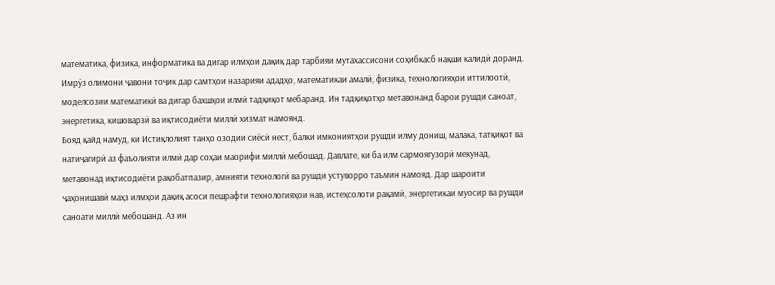математика, физика, информатика ва дигар илмҳои дақиқ дар тарбияи мутахассисони соҳибкасб нақши калидӣ доранд. Имрӯз олимони ҷавони тоҷик дар самтҳои назарияи ададҳо, математикаи амалӣ, физика, технологияҳои иттилоотӣ, моделсозии математикӣ ва дигар бахшҳои илмӣ тадқиқот мебаранд. Ин тадқиқотҳо метавонанд барои рушди саноат, энергетика, кишоварзӣ ва иқтисодиёти миллӣ хизмат намоянд.
Бояд қайд намуд, ки Истиқлолият танҳо озодии сиёсӣ нест, балки имкониятҳои рушди илму дониш, малака, татқиқот ва натиҷагирӣ аз фаъолияти илмӣ дар соҳаи маорифи миллӣ мебошад. Давлате, ки ба илм сармоягузорӣ мекунад, метавонад иқтисодиёти рақобатпазир, амнияти технологӣ ва рушди устуворро таъмин намояд. Дар шароити ҷаҳонишавӣ маҳз илмҳои дақиқ асоси пешрафти технологияҳои нав, истеҳсолоти рақамӣ, энергетикаи муосир ва рушди саноати миллӣ мебошанд. Аз ин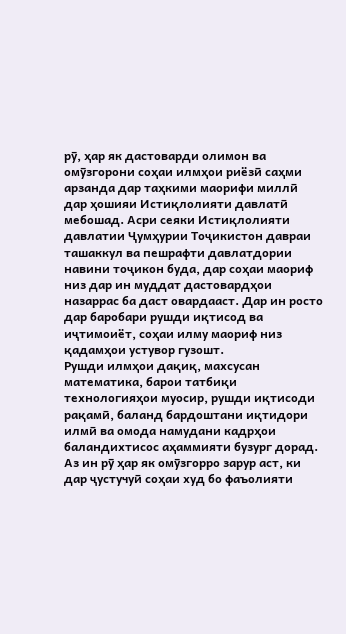рӯ, ҳар як дастоварди олимон ва омӯзгорони соҳаи илмҳои риёзӣ саҳми арзанда дар таҳкими маорифи миллӣ дар ҳошияи Истиқлолияти давлатӣ мебошад. Асри сеяки Истиқлолияти давлатии Ҷумҳурии Тоҷикистон давраи ташаккул ва пешрафти давлатдории навини тоҷикон буда, дар соҳаи маориф низ дар ин муддат дастовардҳои назаррас ба даст овардааст. Дар ин росто дар баробари рушди иқтисод ва иҷтимоиёт, соҳаи илму маориф низ қадамҳои устувор гузошт.
Рушди илмҳои дақиқ, махсусан математика, барои татбиқи технологияҳои муосир, рушди иқтисоди рақамӣ, баланд бардоштани иқтидори илмӣ ва омода намудани кадрҳои баландихтисос аҳаммияти бузург дорад. Аз ин рӯ ҳар як омӯзгорро зарур аст, ки дар ҷустучуӣ соҳаи худ бо фаъолияти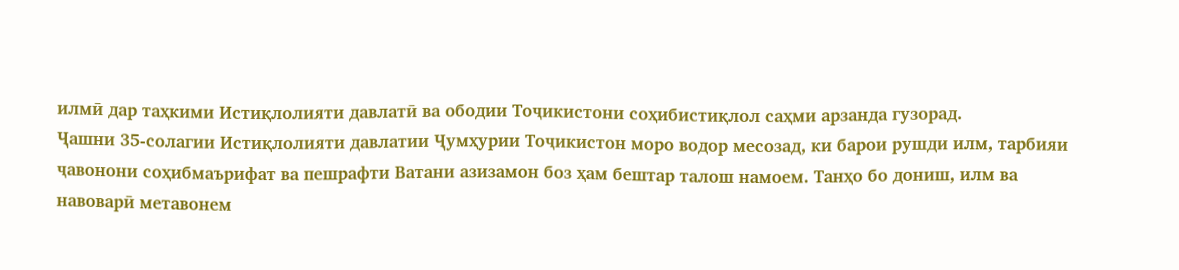илмӣ дар таҳкими Истиқлолияти давлатӣ ва ободии Тоҷикистони соҳибистиқлол саҳми арзанда гузорад.
Ҷашни 35-солагии Истиқлолияти давлатии Ҷумҳурии Тоҷикистон моро водор месозад, ки барои рушди илм, тарбияи ҷавонони соҳибмаърифат ва пешрафти Ватани азизамон боз ҳам бештар талош намоем. Танҳо бо дониш, илм ва навоварӣ метавонем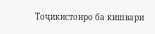Тоҷикистонро ба кишвари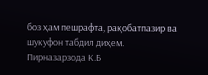боз ҳам пешрафта, рақобатпазир ва шукуфон табдил диҳем.
Пирназарзода К.Б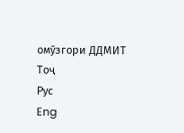омӯзгори ДДМИТ
Тоҷ
Рус
Eng